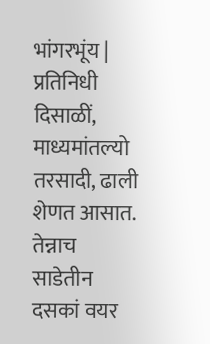भांगरभूंय | प्रतिनिधी
दिसाळीं, माध्यमांतल्यो तरसादी, ढाली शेणत आसात. तेन्नाच साडेतीन दसकां वयर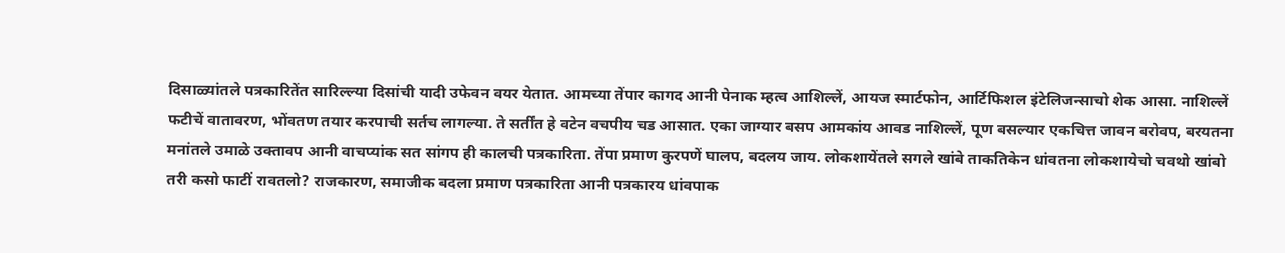दिसाळ्यांतले पत्रकारितेंत सारिल्ल्या दिसांची यादी उफेवन वयर येतात. आमच्या तेंपार कागद आनी पेनाक म्हत्व आशिल्लें, आयज स्मार्टफोन, आर्टिफिशल इंटेलिजन्साचो शेक आसा. नाशिल्लें फटीचें वातावरण, भोंवतण तयार करपाची सर्तच लागल्या. ते सर्तींत हे वटेन वचपीय चड आसात. एका जाग्यार बसप आमकांय आवड नाशिल्लें, पूण बसल्यार एकचित्त जावन बरोवप, बरयतना मनांतले उमाळे उक्तावप आनी वाचप्यांक सत सांगप ही कालची पत्रकारिता. तेंपा प्रमाण कुरपणें घालप, बदलय जाय. लोकशायेंतले सगले खांबे ताकतिकेन धांवतना लोकशायेचो चवथो खांबो तरी कसो फाटीं रावतलो? राजकारण, समाजीक बदला प्रमाण पत्रकारिता आनी पत्रकारय धांवपाक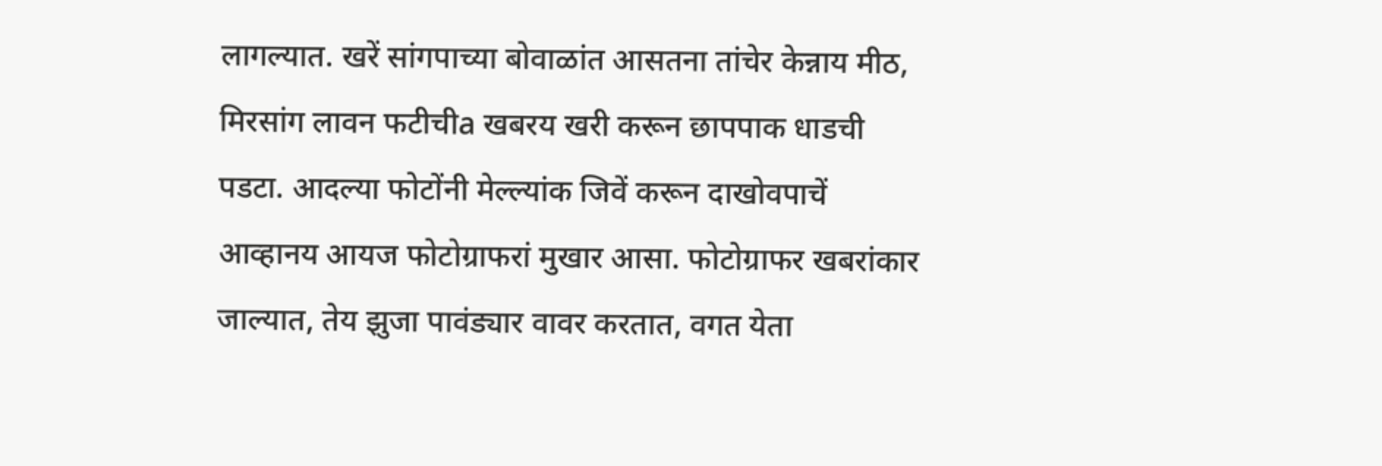लागल्यात. खरें सांगपाच्या बोवाळांत आसतना तांचेर केन्नाय मीठ, मिरसांग लावन फटीचीa खबरय खरी करून छापपाक धाडची पडटा. आदल्या फोटोंनी मेल्ल्यांक जिवें करून दाखोवपाचें आव्हानय आयज फोटोग्राफरां मुखार आसा. फोटोग्राफर खबरांकार जाल्यात, तेय झुजा पावंड्यार वावर करतात, वगत येता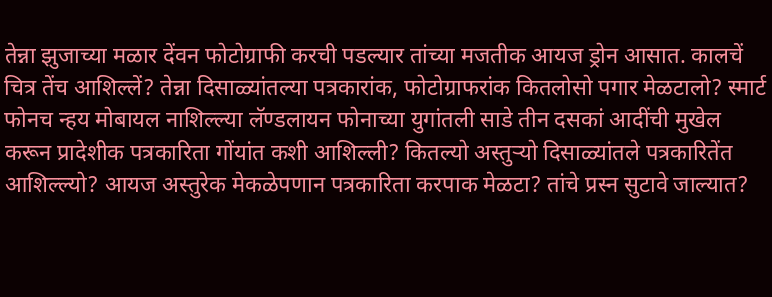तेन्ना झुजाच्या मळार देंवन फोटोग्राफी करची पडल्यार तांच्या मजतीक आयज ड्रोन आसात. कालचें चित्र तेंच आशिल्लें? तेन्ना दिसाळ्यांतल्या पत्रकारांक, फोटोग्राफरांक कितलोसो पगार मेळटालो? स्मार्ट फोनच न्हय मोबायल नाशिल्ल्या लॅण्डलायन फोनाच्या युगांतली साडे तीन दसकां आदींची मुखेल करून प्रादेशीक पत्रकारिता गोंयांत कशी आशिल्ली? कितल्यो अस्तुऱ्यो दिसाळ्यांतले पत्रकारितेंत आशिल्ल्यो? आयज अस्तुरेक मेकळेपणान पत्रकारिता करपाक मेळटा? तांचे प्रस्न सुटावे जाल्यात?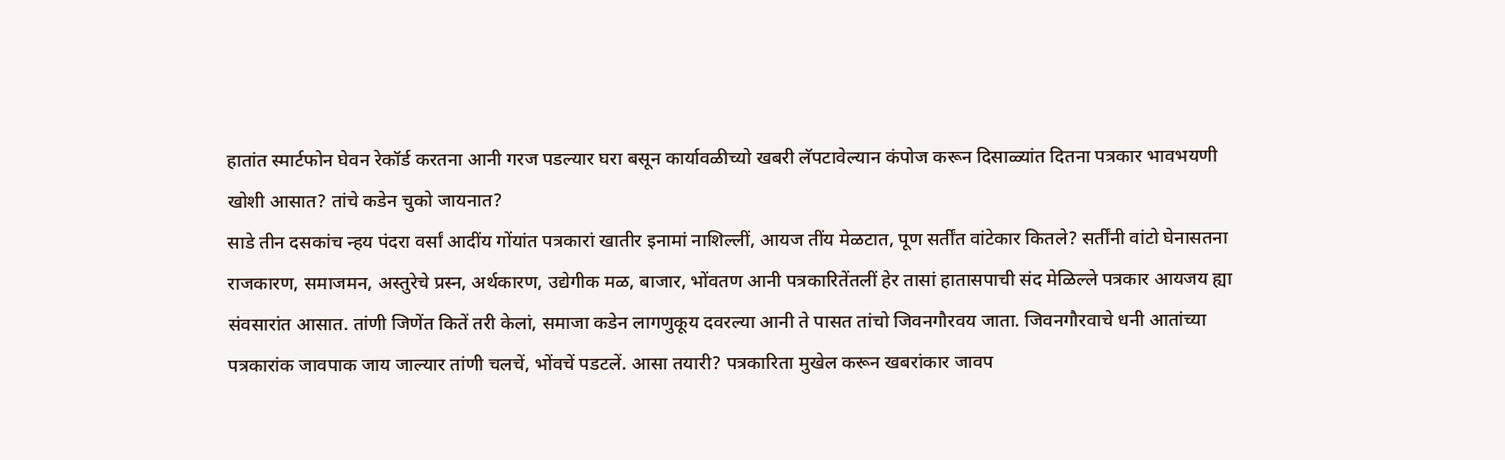हातांत स्मार्टफोन घेवन रेकॉर्ड करतना आनी गरज पडल्यार घरा बसून कार्यावळीच्यो खबरी लॅपटावेल्यान कंपोज करून दिसाळ्यांत दितना पत्रकार भावभयणी खोशी आसात? तांचे कडेन चुको जायनात?
साडे तीन दसकांच न्हय पंदरा वर्सां आदींय गोंयांत पत्रकारां खातीर इनामां नाशिल्लीं, आयज तींय मेळटात, पूण सर्तींत वांटेकार कितले? सर्तींनी वांटो घेनासतना राजकारण, समाजमन, अस्तुरेचे प्रस्न, अर्थकारण, उद्येगीक मळ, बाजार, भोंवतण आनी पत्रकारितेंतलीं हेर तासां हातासपाची संद मेळिल्ले पत्रकार आयजय ह्या संवसारांत आसात. तांणी जिणेंत कितें तरी केलां, समाजा कडेन लागणुकूय दवरल्या आनी ते पासत तांचो जिवनगौरवय जाता. जिवनगौरवाचे धनी आतांच्या पत्रकारांक जावपाक जाय जाल्यार तांणी चलचें, भोंवचें पडटलें. आसा तयारी? पत्रकारिता मुखेल करून खबरांकार जावप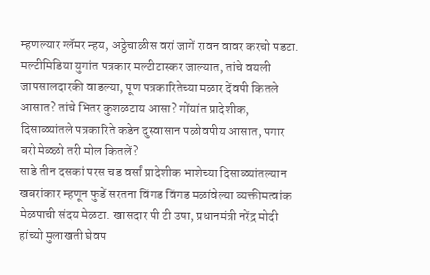म्हणल्यार ग्लॅमर न्हय, अठ्ठेचाळीस वरां जागें रावन वावर करचो पडटा. मल्टीमिडिया युगांत पत्रकार मल्टीटास्कर जाल्यात, तांचे वयली जापसालदारकी वाडल्या, पूण पत्रकारितेच्या मळार देंवपी कितले आसात? तांचे भितर कुशळटाय आसा? गोंयांत प्रादेशीक, दिसाळ्यांतले पत्रकारिते कडेन दुस्वासान पळोवपीय आसात, पगार बरो मेळ्ळो तरी मोल कितलें?
साडे तीन दसकां परस चड वर्सां प्रादेशीक भाशेच्या दिसाळ्यांतल्यान खबरांकार म्हणून फुडें सरतना विंगड विंगड मळांवेल्या व्यक्तीमत्वांक मेळपाची संदय मेळटा. खासदार पी टी उषा, प्रधानमंत्री नरेंद्र मोदी हांच्यो मुलाखती घेवप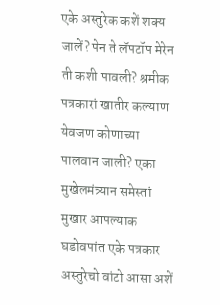एके अस्तुरेक कशें शक्य जालें? पेन ते लॅपटॉप मेरेन ती कशी पावली? श्रमीक पत्रकारां खातीर कल्याण येवजण कोणाच्या पालवान जाली? एका मुखेलमंत्र्यान समेस्तां मुखार आपल्याक घडोवपांत एके पत्रकार अस्तुरेचो वांटो आसा अशें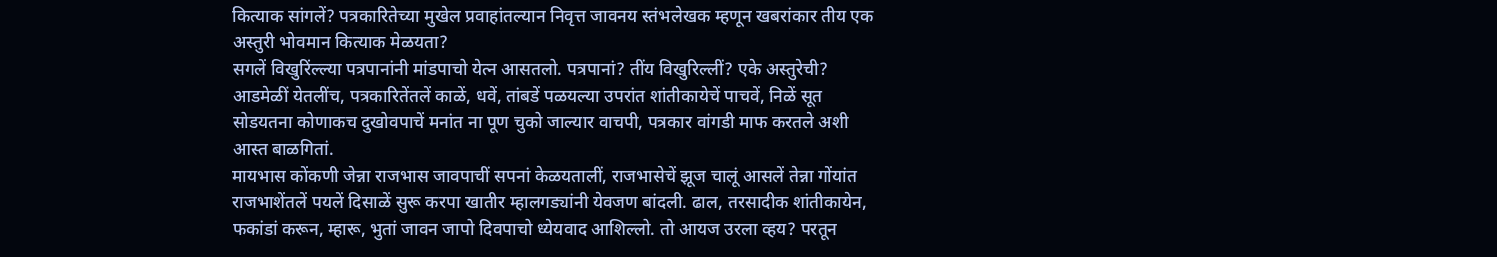कित्याक सांगलें? पत्रकारितेच्या मुखेल प्रवाहांतल्यान निवृत्त जावनय स्तंभलेखक म्हणून खबरांकार तीय एक अस्तुरी भोवमान कित्याक मेळयता?
सगलें विखुरिंल्ल्या पत्रपानांनी मांडपाचो येत्न आसतलो. पत्रपानां? तींय विखुरिल्लीं? एके अस्तुरेची? आडमेळीं येतलींच, पत्रकारितेंतलें काळें, धवें, तांबडें पळयल्या उपरांत शांतीकायेचें पाचवें, निळें सूत सोडयतना कोणाकच दुखोवपाचें मनांत ना पूण चुको जाल्यार वाचपी, पत्रकार वांगडी माफ करतले अशी आस्त बाळगितां.
मायभास कोंकणी जेन्ना राजभास जावपाचीं सपनां केळयतालीं, राजभासेचें झूज चालूं आसलें तेन्ना गोंयांत राजभाशेंतलें पयलें दिसाळें सुरू करपा खातीर म्हालगड्यांनी येवजण बांदली. ढाल, तरसादीक शांतीकायेन, फकांडां करून, म्हारू, भुतां जावन जापो दिवपाचो ध्येयवाद आशिल्लो. तो आयज उरला व्हय? परतून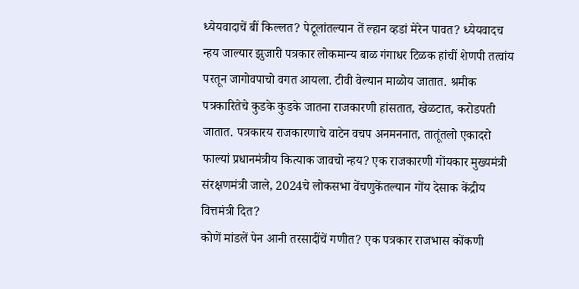ध्येयवादाचें बीं किल्लत? पेटूलांतल्यान तें ल्हान व्हडां मेरेन पावत? ध्येयवादच न्हय जाल्यार झुजारी पत्रकार लोकमान्य बाळ गंगाधर टिळक हांचीं शेणपी तत्वांय परतून जागोवपाचो वगत आयला. टीवी वेल्यान माळोय जातात. श्रमीक पत्रकारितेचे कुडके कुडके जातना राजकारणी हांसतात, खेळटात, करोडपती जातात. पत्रकारय राजकारणाचे वाटेन वचप अनमननात, तातूंतलो एकादरो फाल्यां प्रधानमंत्रीय कित्याक जावचो न्हय? एक राजकारणी गोंयकार मुख्यमंत्री संरक्षणमंत्री जाले, 2024चे लोकसभा वेंचणुकेंतल्यान गोंय देसाक केंद्रीय वित्तमंत्री दित?
कोणें मांडलें पेन आनी तरसादींचें गणीत? एक पत्रकार राजभास कोंकणी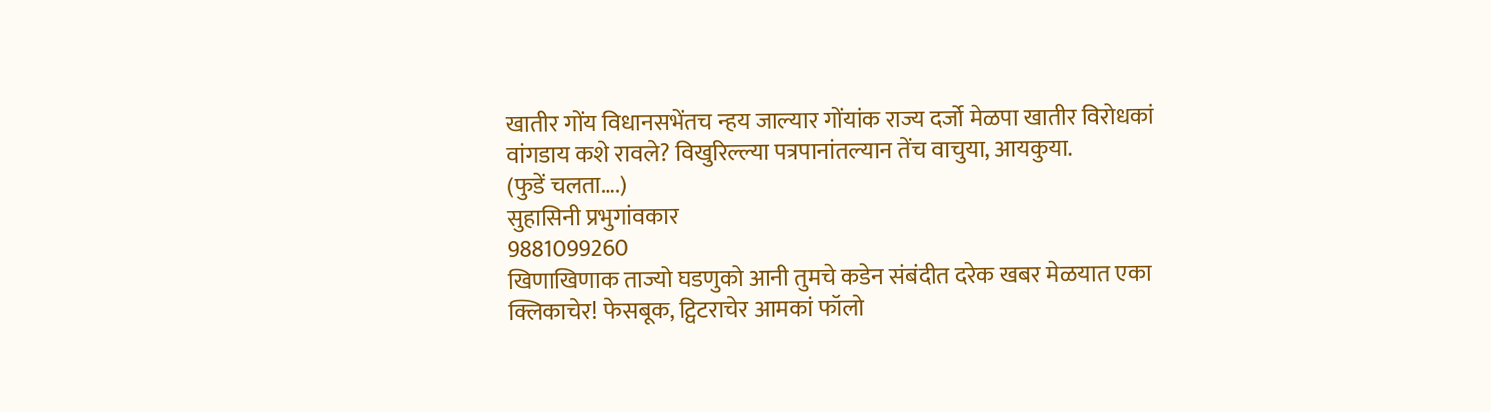खातीर गोंय विधानसभेंतच न्हय जाल्यार गोंयांक राज्य दर्जो मेळपा खातीर विरोधकां वांगडाय कशे रावले? विखुरिल्ल्या पत्रपानांतल्यान तेंच वाचुया, आयकुया.
(फुडें चलता….)
सुहासिनी प्रभुगांवकार
9881099260
खिणाखिणाक ताज्यो घडणुको आनी तुमचे कडेन संबंदीत दरेक खबर मेळयात एका क्लिकाचेर! फेसबूक, ट्विटराचेर आमकां फॉलो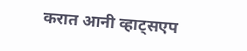करात आनी व्हाट्सएप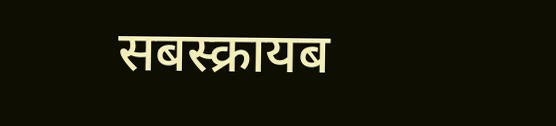सबस्क्रायब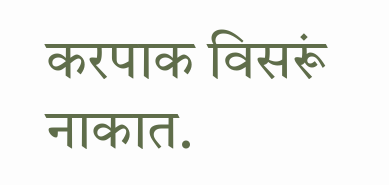करपाक विसरूं नाकात.